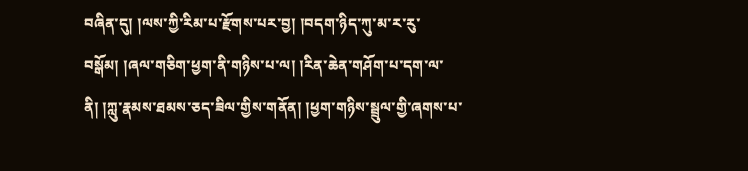བཞིན་དུ། །ལས་ཀྱི་རིམ་པ་རྫོགས་པར་བྱ། །བདག་ཉིད་ཀུ་མ་ར་རུ་བསྒོམ། །ཞལ་གཅིག་ཕྱག་ནི་གཉིས་པ་ལ། །རིན་ཆེན་གཤོག་པ་དག་ལ་ནི། །ཀླུ་རྣམས་ཐམས་ཅད་ཟིལ་གྱིས་གནོན། །ཕྱག་གཉིས་སྦྲུལ་གྱི་ཞགས་པ་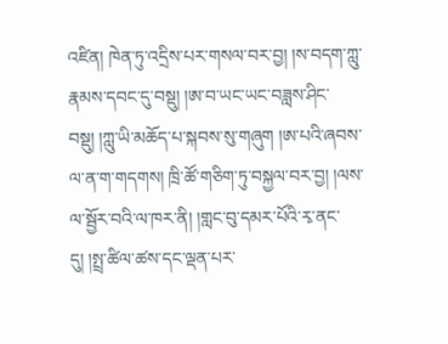འཛིན། ཁེན་ཏུ་འདྲིས་པར་གསལ་བར་བྱ། །ས་བདག་ཀླུ་རྣམས་དབང་དུ་བསྡུ། །ཨ་བ་ཡང་ཡང་བཟླས་ཤིང་བསྡུ། །ཀླུ་ཡི་མཆོད་པ་སྐབས་སུ་གཞུག །ཨ་པའི་ཞབས་ལ་ན་ག་གདགས། ཁྲི་ཚོ་གཅིག་ཏུ་བསྐྱལ་བར་བྱ། །ལས་ལ་སྦྱོར་བའི་ལ་ཁར་ནི། །གླང་བུ་དམར་པོའི་རྭ་ནང་དུ། །སྤྲ་ཚིལ་ཚས་དང་ལྡན་པར་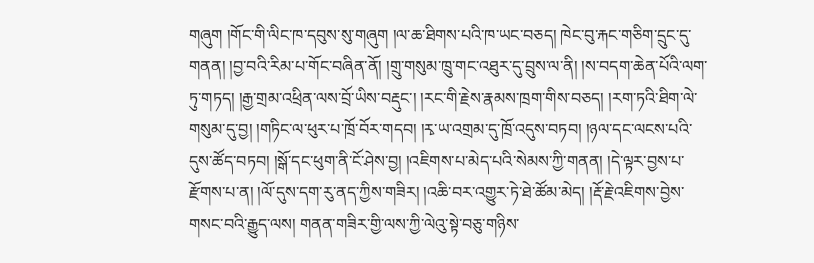གཞུག །གོང་གི་ལིང་ཁ་དབུས་སུ་གཞུག །ལ་ཆ་ཐིགས་པའི་ཁ་ཡང་བཅད། ཁེང་བུ་རྐང་གཅིག་དྲུང་དུ་གནན། །བྱ་བའི་རིམ་པ་གོང་བཞིན་ནོ། །གྲུ་གསུམ་ཁྲུ་གང་འཐུར་དུ་བྲུས་ལ་ནི། །ས་བདག་ཆེན་པོའི་ལག་ཏུ་གཏད། །རྒྱ་གྲམ་འཕྲིན་ལས་བྲོ་ཡིས་བརྡུང་། །རང་གི་རྗེས་རྣམས་ཁྲག་གིས་བཅད། །རག་ཏའི་ཐིག་ལེ་གསུམ་དུ་བྱ། །གཏིང་ལ་ཕུར་པ་ཁྲོ་བོར་གདབ། །རྭ་ཡ་འགྲམ་དུ་ཁྲོ་འདུས་བཏབ། །ཉལ་དང་ལངས་པའི་དུས་ཚོད་བཏབ། །སྒོ་དང་ཕུག་ནི་ངོ་ཤེས་བྱ། །འཇིགས་པ་མེད་པའི་སེམས་ཀྱི་གནན། །དེ་ལྟར་བྱས་པ་རྫོགས་པ་ན། །ལོ་དུས་དག་རུ་ནད་ཀྱིས་གཟིར། །འཆི་བར་འགྱུར་ཏེ་ཐེ་ཚོམ་མེད། །རྡོ་རྗེ་འཇིགས་བྱེས་གསང་བའི་རྒྱུད་ལས། གནན་གཟིར་གྱི་ལས་ཀྱི་ལེའུ་སྟེ་བཅུ་གཉིས་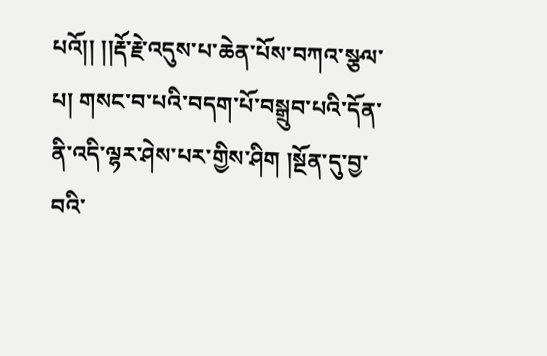པའོ།། །།རྡོ་རྗེ་འདུས་པ་ཆེན་པོས་བཀའ་སྩལ་པ། གསང་བ་པའི་བདག་པོ་བསྒྲུབ་པའི་དོན་ནི་འདི་ལྷར་ཤེས་པར་གྱིས་ཤིག །སྔོན་དུ་བྱ་བའི་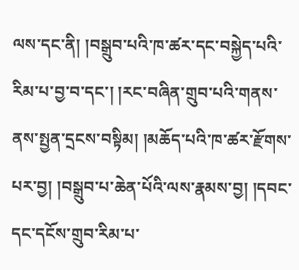ལས་དང་ནི། །བསྒྲུབ་པའི་ཁ་ཚར་དང་བསྐྱེད་པའི་རིམ་པ་བྱ་བ་དང་། །རང་བཞིན་གྲུབ་པའི་གནས་ནས་སྤྱན་དྲངས་བསྟིམ། །མཆོད་པའི་ཁ་ཚར་རྫོགས་པར་བྱ། །བསྒྲུབ་པ་ཆེན་པོའི་ལས་རྣམས་བྱ། །དབང་དང་དངོས་གྲུབ་རིམ་པ་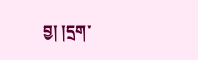བྱ། །དྲག་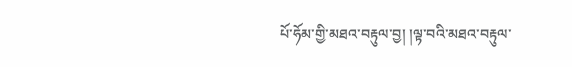པོ་ཧོམ་གྱི་མཐའ་བརྟུལ་བྱ། །ལྟ་བའི་མཐའ་བརྟུལ་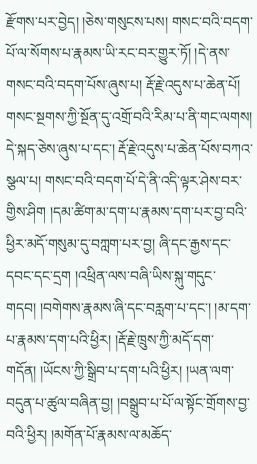རྫོགས་པར་བྱེད། །ཅེས་གསུངས་པས། གསང་བའི་བདག་པོ་ལ་སོགས་པ་རྣམས་ཡི་རང་བར་གྱུར་ཏོ། །དེ་ནས་གསང་བའི་བདག་པོས་ཞུས་པ། རྡོ་རྗེ་འདུས་པ་ཆེན་པོ། གསང་སྔགས་ཀྱི་སྔོན་དུ་འགྲོ་བའི་རིམ་པ་ནི་གང་ལགས། དེ་སྐད་ཅེས་ཞུས་པ་དང་། རྡོ་རྗེ་འདུས་པ་ཆེན་པོས་བཀའ་སྩལ་པ། གསང་བའི་བདག་པོ་དེ་ནི་འདི་ལྟར་ཤེས་བར་གྱིས་ཤིག །དམ་ཚིག་མ་དག་པ་རྣམས་དག་པར་བྱ་བའི་ཕྱིར་མདོ་གསུམ་དུ་བཀླག་པར་བྱ། ཞི་དང་རྒྱས་དང་དབང་དང་དྲག །འཕྲིན་ལས་བཞི་ཡིས་སྐུ་གདུང་གདབ། །བགེགས་རྣམས་ཞི་དང་བརླག་པ་དང་། །མ་དག་པ་རྣམས་དག་པའི་ཕྱིར། །རྡོ་རྗེ་ཁྲུས་ཀྱི་མདོ་དག་གདོན། །ཡོངས་ཀྱི་སྒྲིབ་པ་དག་པའི་ཕྱིར། །ཡན་ལག་བདུན་པ་ཚུལ་བཞིན་བྱ། །བསྒྲུབ་པ་པོ་ལ་སྟོང་གྲོགས་བྱ་བའི་ཕྱིར། །མགོན་པོ་རྣམས་ལ་མཆོད་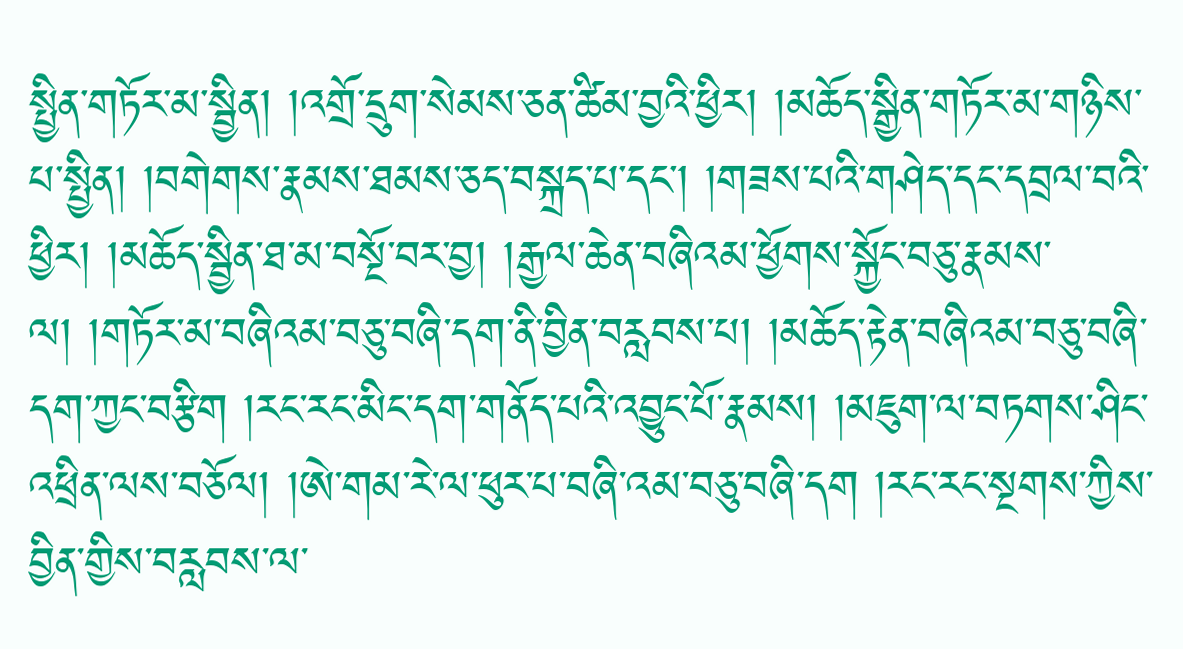སྤྱིན་གཏོར་མ་སྦྱིན། །འགྲོ་དྲུག་སེམས་ཅན་ཚིམ་བྱའི་ཕྱིར། །མཆོད་སྒྱིན་གཏོར་མ་གཉིས་པ་སྤྱིན། །བགེགས་རྣམས་ཐམས་ཅད་བསྐྲད་པ་དང་། །གཟས་པའི་གཤེད་དང་དབྲལ་བའི་ཕྱིར། །མཆོད་སྦྱིན་ཐ་མ་བསྔོ་བར་བྱ། །རྒྱལ་ཆེན་བཞིའམ་ཕྱོགས་སྐྱོང་བཅུ་རྣམས་ལ། །གཏོར་མ་བཞིའམ་བཅུ་བཞི་དག་ནི་བྱིན་བརླབས་པ། །མཆོད་རྟེན་བཞིའམ་བཅུ་བཞི་དག་ཀྱང་བརྩིག །རང་རང་མིང་དག་གནོད་པའི་འབྱུང་པོ་རྣམས། །མཇུག་ལ་བཏགས་ཤིང་འཕྲིན་ལས་བཅོལ། །ཨེ་གམ་རེ་ལ་ཕུར་པ་བཞི་འམ་བཅུ་བཞི་དག །རང་རང་སྔགས་ཀྱིས་བྱིན་གྱིས་བརླབས་ལ་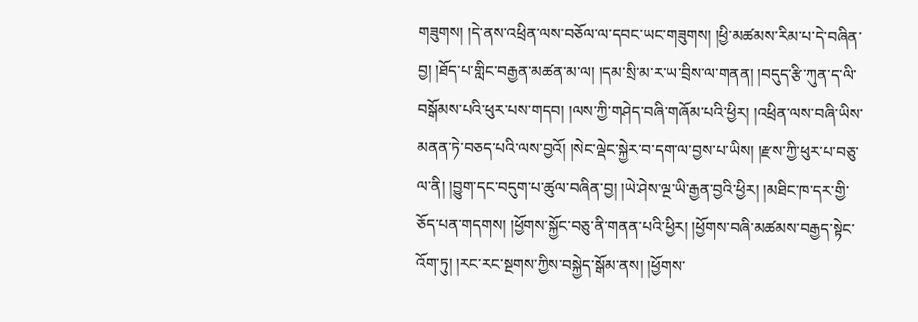གཟུགས། །དེ་ནས་འཕྲིན་ལས་བཅོལ་ལ་དབང་ཡང་གཟུགས། །ཕྱི་མཚམས་རིམ་པ་དེ་བཞིན་བྱ། །ཐོད་པ་གླིང་བརྒྱན་མཚན་མ་ལ། །དམ་སྲི་མ་ར་ཡ་བྲིས་ལ་གནན། །བདུད་རྩི་ཀུན་ད་ལི་བསྒོམས་པའི་ཕུར་པས་གདབ། །ལས་ཀྱི་གཤེད་བཞི་གཞོམ་པའི་ཕྱིར། །འཕྲིན་ལས་བཞི་ཡིས་མནན་ཏེ་བཅད་པའི་ལས་བྱའོ། །སེང་ལྡེང་སྐྱེར་བ་དག་ལ་བྱས་པ་ཡིས། །རྫས་ཀྱི་ཕུར་པ་བཅུ་ལ་ནི། །བྱུག་དང་བདུག་པ་ཚུལ་བཞིན་བྱ། །ཡེ་ཤེས་ལྔ་ཡི་རྒྱན་བྱའི་ཕྱིར། །མཐིང་ཁ་དར་གྱི་ཅོད་པན་གདགས། །ཕྱོགས་སྐྱོང་བཅུ་ནི་གནན་པའི་ཕྱིར། །ཕྱོགས་བཞི་མཚམས་བརྒྱད་སྟེང་འོག་ཏུ། །རང་རང་སྔགས་ཀྱིས་བསྐྱེད་སྒོམ་ནས། །ཕྱོགས་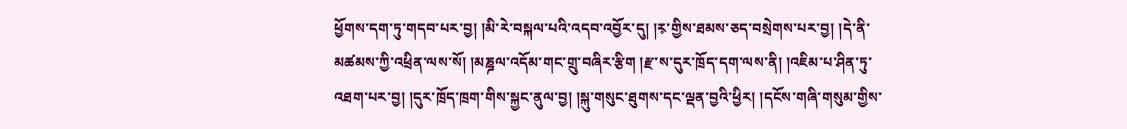ཕྱོགས་དག་ཏུ་གདབ་པར་བྱ། །མི་རེ་བསྐལ་པའི་འདབ་འབྱོར་དུ། །ར༷་གྱིས་ཐམས་ཅད་བསྲེགས་པར་བྱ། །དེ་ནི་མཚམས་ཀྱི་འཕྲིན་ལས་སོ། །མཎྜལ་འདོམ་གང་གྲུ་བཞིར་རྩིག །རྫ་ས་དུར་ཁྲོད་དག་ལས་ནི། །འཇིམ་པ་ཤིན་ཏུ་འཐག་པར་བྱ། །དུར་ཁྲོད་ཁྲག་གིས་སྐྱང་ནུལ་བྱ། །སྐུ་གསུང་ཐུགས་དང་ལྡན་བྱའི་ཕྱིར། །དངོས་གཞི་གསུམ་གྱིས་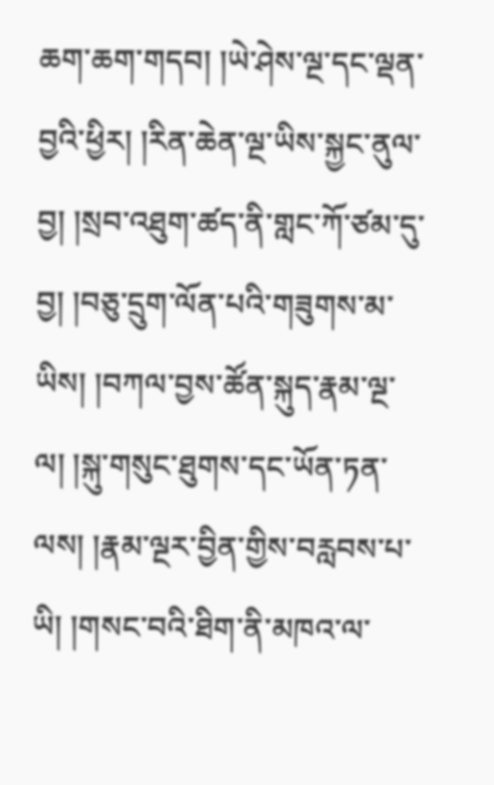ཆག་ཆག་གདབ། །ཡེ་ཤེས་ལྔ་དང་ལྡན་བྱའི་ཕྱིར། །རིན་ཆེན་ལྔ་ཡིས་སྐྱང་ནུལ་བྱ། །སྲབ་འཐུག་ཚད་ནི་གླང་ཀོ་ཙམ་དུ་བྱ། །བཅུ་དྲུག་ལོན་པའི་གཟུགས་མ་ཡིས། །བཀལ་བྱས་ཚོན་སྐུད་རྣམ་ལྔ་ལ། །སྐུ་གསུང་ཐུགས་དང་ཡོན་ཏན་ལས། །རྣམ་ལྔར་བྱིན་གྱིས་བརླབས་པ་ཡི། །གསང་བའི་ཐིག་ནི་མཁའ་ལ་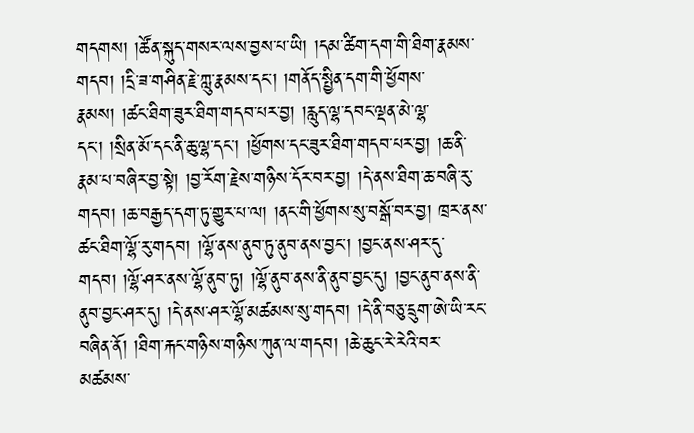གདགས། །ཚོན་སྐུད་གསར་ལས་བྱས་པ་ཡི། །དམ་ཚིག་དག་གི་ཐིག་རྣམས་གདབ། །དྲི་ཟ་གཤིན་རྗེ་ཀླུ་རྣམས་དང་། །གནོད་སྤྱིན་དག་གི་ཕྱོགས་རྣམས། །ཚང་ཐིག་ཟུར་ཐིག་གདབ་པར་བྱ། །རླུད་ལྷ་དབང་ལྡན་མེ་ལྷ་དང་། །སྲིན་མོ་དང་ནི་ཆུ་ལྷ་དང་། །ཕྱོགས་དང་ཟུར་ཐིག་གདབ་པར་བྱ། །ཆ་ནི་རྣམ་པ་བཞིར་བྱ་སྟེ། །བྱ་རོག་རྗེས་གཉིས་དོར་བར་བྱ། །དེ་ནས་ཐིག་ཆ་བཞི་རུ་གདབ། །ཆ་བརྒྱད་དག་ཏུ་གྱུར་པ་ལ། །ནང་གི་ཕྱོགས་སུ་བསྒོ་བར་བྱ། ཁྲར་ནས་ཚང་ཐིག་ལྷོ་རུ་གདབ། །ལྷོ་ནས་ནུབ་ཏུ་ནུབ་ནས་བྱང་། །བྱང་ནས་ཤར་དུ་གདབ། །ལྷོ་ཤར་ནས་ལྷོ་ནུབ་ཏུ། །ལྷོ་ནུབ་ནས་ནི་ནུབ་བྱང་དུ། །བྱང་ནུབ་ནས་ནི་ནུབ་བྱང་ཤར་དུ། །དེ་ནས་ཤར་ལྷོ་མཚམས་སུ་གདབ། །དེ་ནི་བཅུ་དྲུག་ཨེ་ཡི་རང་བཞིན་ནོ། །ཐིག་རྐང་གཉིས་གཉིས་ཀུན་ལ་གདབ། །ཆེ་ཆུང་རེ་རེའི་བར་མཚམས་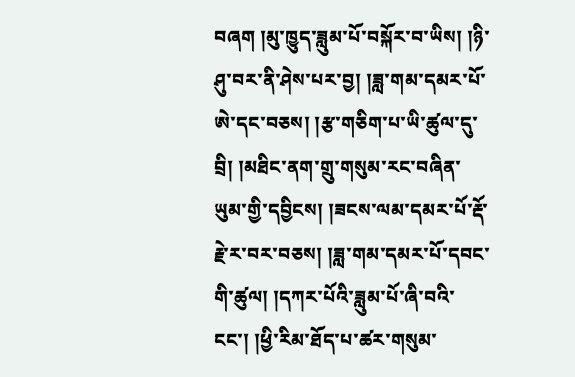བཞག །མུ་ཁྱུད་ཟླུམ་པོ་བསྐོར་བ་ཡིས། །ཉི་ཤུ་བར་ནི་ཤེས་པར་བྱ། །ཟླ་གམ་དམར་པོ་ཨེ་དང་བཅས། །རྩ་གཅིག་པ་ཡི་ཚུལ་དུ་བྲི། །མཐིང་ནག་གྲུ་གསུམ་རང་བཞིན་ཡུམ་གྱི་དབྱིངས། །ཟངས་ལམ་དམར་པོ་རྡོ་རྗེ་ར་བར་བཅས། །ཟླ་གམ་དམར་པོ་དབང་གི་ཚུལ། །དཀར་པོའི་ཟླུམ་པོ་ཞི་བའི་ངང་། །ཕྱི་རིམ་ཐོད་པ་ཚར་གསུམ་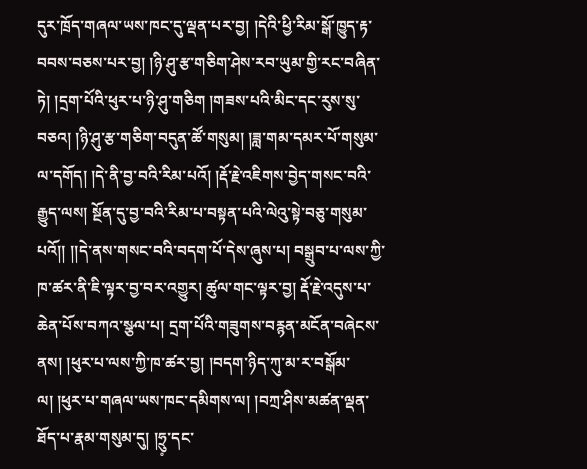དུར་ཁྲོད་གཞལ་ཡས་ཁང་དུ་ལྡན་པར་བྱ། །དེའི་ཕྱི་རིམ་སྒོ་ཁྱུད་རྟ་བབས་བཅས་པར་བྱ། །ཉི་ཤུ་རྩ་གཅིག་ཤེས་རབ་ཡུམ་གྱི་རང་བཞིན་ཏེ། །དྲག་པོའི་ཕུར་པ་ཉི་ཤུ་གཅིག །གཟས་པའི་མིང་དང་རུས་སུ་བཅའ། །ཉི་ཤུ་རྩ་གཅིག་བདུན་ཚོ་གསུམ། །ཟླ་གམ་དམར་པོ་གསུམ་ལ་དགོད། །དེ་ནི་བྱ་བའི་རིམ་པའོ། །རྡོ་རྗེ་འཇིགས་བྱེད་གསང་བའི་རྒྱུད་ལས། སྔོན་དུ་བྱ་བའི་རིམ་པ་བསྟན་པའི་ལེའུ་སྟེ་བཅུ་གསུམ་པའོ།། །།དེ་ནས་གསང་བའི་བདག་པོ་དེས་ཞུས་པ། བསྒྲུབ་པ་ལས་ཀྱི་ཁ་ཚར་ནི་ཇི་ལྟར་བྱ་བར་འགྱུར། ཚུལ་གང་ལྟར་བྱ། རྡོ་རྗེ་འདུས་པ་ཆེན་པོས་བཀའ་སྩལ་པ། དྲག་པོའི་གཟུགས་བརྙན་མངོན་བཞེངས་ནས། །ཕུར་པ་ལས་ཀྱི་ཁ་ཚར་བྱ། །བདག་ཉིད་ཀུ་མ་ར་བསྒོམ་ལ། །ཕུར་པ་གཞལ་ཡས་ཁང་དམིགས་ལ། །བཀྲ་ཤིས་མཚན་ལྡན་ཐོད་པ་རྣམ་གསུམ་དུ། །ཧྲུ༷་དང་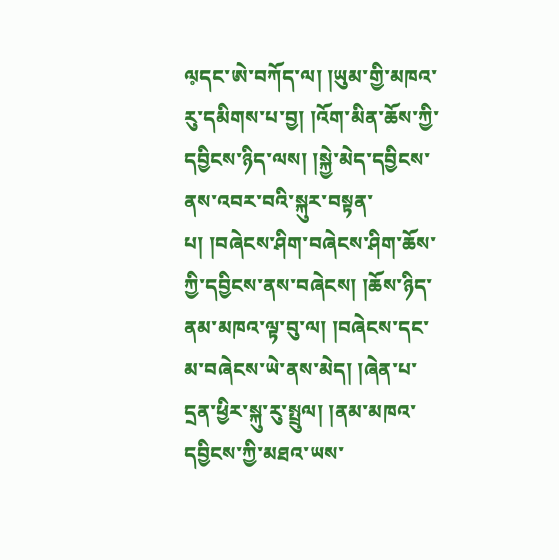ལ༷དང་ཨེ་བཀོད་ལ། །ཡུམ་གྱི་མཁའ་རུ་དམིགས་པ་བྱ། །འོག་མིན་ཆོས་ཀྱི་དབྱིངས་ཉིད་ལས། །སྐྱེ་མེད་དབྱིངས་ནས་འབར་བའི་སྐུར་བསྟན་པ། །བཞེངས་ཤིག་བཞེངས་ཤིག་ཆོས་ཀྱི་དབྱིངས་ནས་བཞེངས། །ཆོས་ཉིད་ནམ་མཁའ་ལྟ་བུ་ལ། །བཞེངས་དང་མ་བཞེངས་ཡེ་ནས་མེད། །ཞེན་པ་དྲན་ཕྱིར་སྐུ་རུ་སྤྲུལ། །ནམ་མཁའ་དབྱིངས་ཀྱི་མཐའ་ཡས་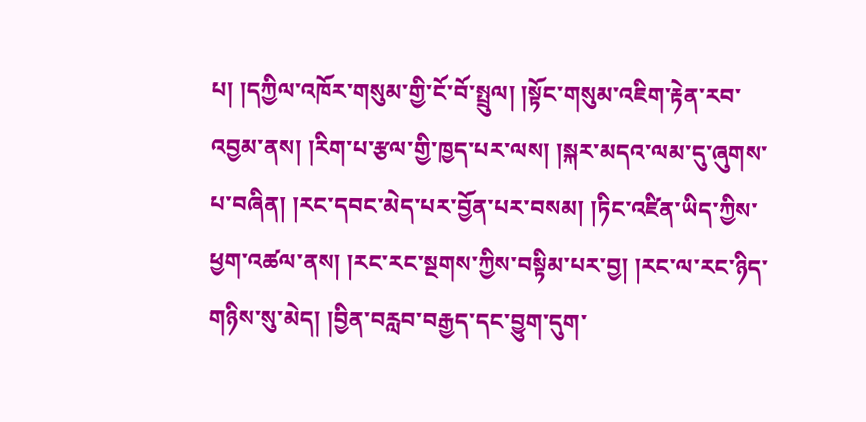པ། །དཀྱིལ་འཁོར་གསུམ་གྱི་ངོ་བོ་སྤྲུལ། །སྟོང་གསུམ་འཇིག་རྟེན་རབ་འབྱམ་ནས། །རིག་པ་རྩལ་གྱི་ཁྱད་པར་ལས། །སྐར་མདའ་ལམ་དུ་ཞུགས་པ་བཞིན། །རང་དབང་མེད་པར་བྱོན་པར་བསམ། །ཏིང་འཛིན་ཡིད་ཀྱིས་ཕྱག་འཚལ་ནས། །རང་རང་སྔགས་ཀྱིས་བསྟིམ་པར་བྱ། །རང་ལ་རང་ཉིད་གཉིས་སུ་མེད། །བྱིན་བརླབ་བརྒྱད་དང་བྱུག་དུག་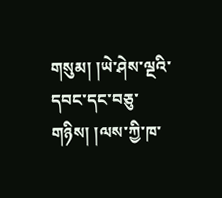གསུམ། །ཡེ་ཤེས་ལྔའི་དབང་དང་བཅུ་གཉིས། །ལས་ཀྱི་ཁ་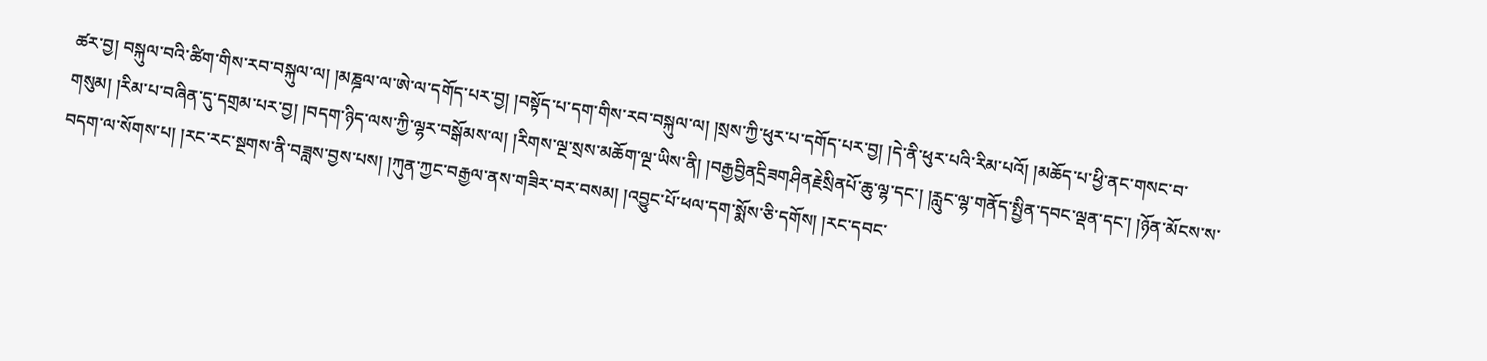ཚར་བྱ། བསྐུལ་བའི་ཚིག་གིས་རབ་བསྐུལ་ལ། །མཎྜལ་ལ་ཨེ་ལ་དགོད་པར་བྱ། །བསྟོད་པ་དག་གིས་རབ་བསྐུལ་ལ། །སྲས་ཀྱི་ཕུར་པ་དགོད་པར་བྱ། །དེ་ནི་ཕུར་པའི་རིམ་པའོ། །མཆོད་པ་ཕྱི་ནང་གསང་བ་གསུམ། །རིམ་པ་བཞིན་དུ་དགྲམ་པར་བྱ། །བདག་ཉིད་ལས་ཀྱི་ལྷར་བསྒོམས་ལ། །རིགས་ལྔ་སྲས་མཆོག་ལྔ་ཡིས་ནི། །བརྒྱབྱིནདྲིཟགཤིནརྗེསྲིནཔོ་ཆུ་ལྷ་དང་། །རླུང་ལྷ་གནོད་སྤྱིན་དབང་ལྡན་དང་། །ཉོན་མོངས་ས་བདག་ལ་སོགས་པ། །རང་རང་སྔགས་ནི་བཟླས་བྱས་པས། །ཀུན་ཀྱང་བརྒྱལ་ནས་གཟིར་བར་བསམ། །འབྱུང་པོ་ཕལ་དག་སྨོས་ཅི་དགོས། །རང་དབང་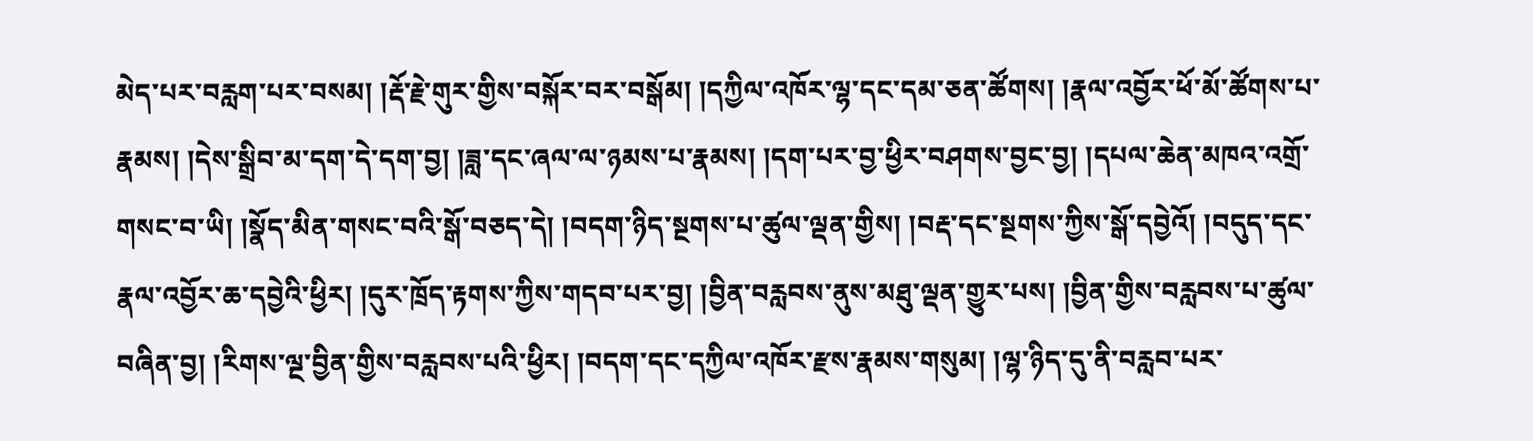མེད་པར་བརླག་པར་བསམ། །རྡོ་རྗེ་གུར་གྱིས་བསྐོར་བར་བསྒོམ། །དཀྱིལ་འཁོར་ལྷ་དང་དམ་ཅན་ཚོགས། །རྣལ་འབྱོར་ཕོ་མོ་ཚོགས་པ་རྣམས། །དེས་སྒྲིབ་མ་དག་དེ་དག་བྱ། །ཟླ་དང་ཞལ་ལ་ཉམས་པ་རྣམས། །དག་པར་བྱ་ཕྱིར་བཤགས་བྱང་བྱ། །དཔལ་ཆེན་མཁའ་འགྲོ་གསང་བ་ཡི། །སྣོད་མིན་གསང་བའི་སྒོ་བཅད་དེ། །བདག་ཉིད་སྔགས་པ་ཚུལ་ལྡན་གྱིས། །བརྡ་དང་སྔགས་ཀྱིས་སྒོ་དབྱེའོ། །བདུད་དང་རྣལ་འབྱོར་ཆ་དབྱེའི་ཕྱིར། །དུར་ཁྲོད་རྟགས་ཀྱིས་གདབ་པར་བྱ། །བྱིན་བརླབས་ནུས་མཐུ་ལྡན་གྱུར་པས། །བྱིན་གྱིས་བརླབས་པ་ཚུལ་བཞིན་བྱ། །རིགས་ལྔ་བྱིན་གྱིས་བརླབས་པའི་ཕྱིར། །བདག་དང་དཀྱིལ་འཁོར་རྫས་རྣམས་གསུམ། །ལྷ་ཉིད་དུ་ནི་བརླབ་པར་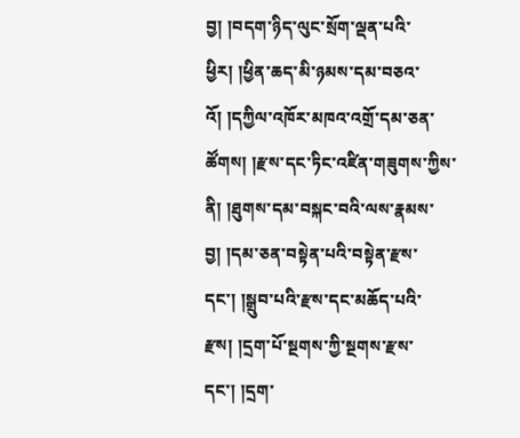བྱ། །བདག་ཉིད་ལུང་སྲོག་ལྡན་པའི་ཕྱིར། །ཕྱིན་ཆད་མི་ཉམས་དམ་བཅའ་འོ། །དཀྱིལ་འཁོར་མཁའ་འགྲོ་དམ་ཅན་ཚོགས། །རྫས་དང་ཏིང་འཛིན་གཟུགས་ཀྱིས་ནི། །ཐུགས་དམ་བསྐང་བའི་ལས་རྣམས་བྱ། །དམ་ཅན་བསྟེན་པའི་བསྟེན་རྫས་དང་། །སྒྲུབ་པའི་རྫས་དང་མཆོད་པའི་རྫས། །དྲག་པོ་སྔགས་ཀྱི་སྔགས་རྫས་དང་། །དྲག་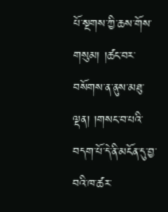པོ་སྔགས་ཀྱི་ཆས་གོས་གསུམ། །ཚང་བར་བསོགས་ན་ནུས་མཐུ་ལྡན། །གསང་བ་པའི་བདག་པོ་དེ་ནི་མངོན་དུ་བྱ་བའི་ཁ་ཚར་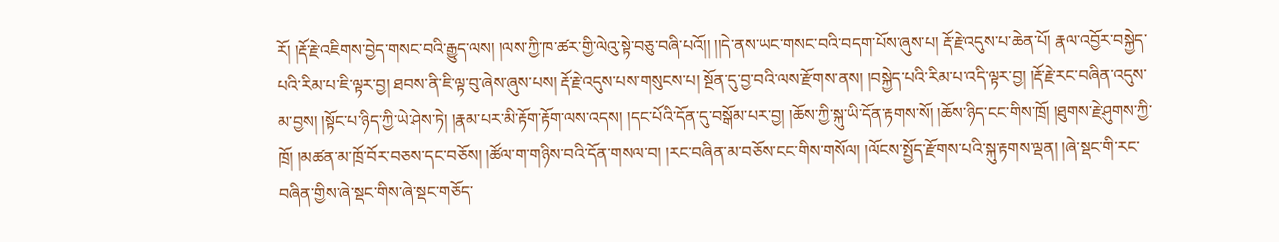རོ། །རྡོ་རྗེ་འཇིགས་བྱེད་གསང་བའི་རྒྱུད་ལས། །ལས་ཀྱི་ཁ་ཚར་གྱི་ལེའུ་སྟེ་བཅུ་བཞི་པའོ།། །།དེ་ནས་ཡང་གསང་བའི་བདག་པོས་ཞུས་པ། རྡོ་རྗེ་འདུས་པ་ཆེན་པོ། རྣལ་འབྱོར་བསྐྱེད་པའི་རིམ་པ་ཇི་ལྟར་བྱ། ཐབས་ནི་ཇི་ལྟ་བུ་ཞེས་ཞུས་པས། རྡོ་རྗེ་འདུས་པས་གསུངས་པ། སྔོན་དུ་བྱ་བའི་ལས་རྫོགས་ནས། །བསྐྱེད་པའི་རིམ་པ་འདི་ལྟར་བྱ། །རྡོ་རྗེ་རང་བཞིན་འདུས་མ་བྱས། །སྟོང་པ་ཉིད་ཀྱི་ཡེ་ཤེས་ཏེ། །རྣམ་པར་མི་རྟོག་རྟོག་ལས་འདས། །དང་པོའི་དོན་དུ་བསྒོམ་པར་བྱ། །ཆོས་ཀྱི་སྐུ་ཡི་དོན་རྟགས་སོ། །ཆོས་ཉིད་ངང་གིས་ཁྲོ། །ཐུགས་རྗེ་ཤུགས་ཀྱི་ཁྲོ། །མཚན་མ་ཁྲོ་བོར་བཅས་དང་བཅོས། །ཚོལ་ག་གཉིས་བའི་དོན་གསལ་བ། །རང་བཞིན་མ་བཅོས་ངང་གིས་གསོལ། །ལོངས་སྤྱོད་རྫོགས་པའི་སྐུ་རྟགས་ལྡན། །ཞེ་སྡང་གི་རང་བཞིན་གྱིས་ཞེ་སྡང་གིས་ཞེ་སྡང་གཅོད་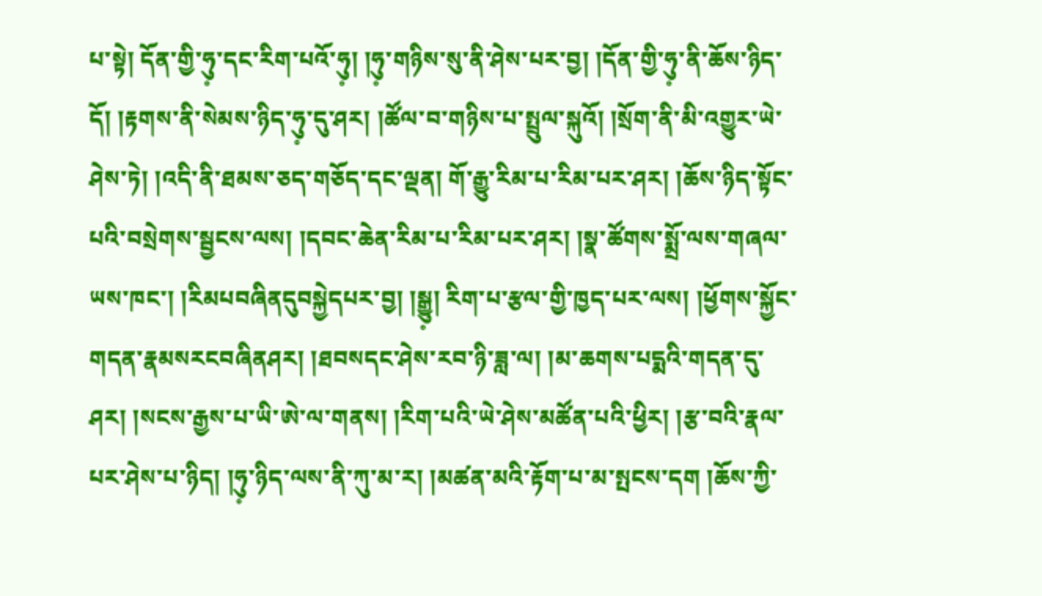པ་སྟེ། དོན་གྱི་ཧུ༷་དང་རིག་པའོ་ཧུ༷། །ཧུ༷་གཉིས་སུ་ནི་ཤེས་པར་བྱ། །དོན་གྱི་ཧུ༷་ནི་ཆོས་ཉིད་དོ། །རྟགས་ནི་སེམས་ཉིད་ཧུ༷་དུ་ཤར། །ཚོལ་བ་གཉིས་པ་སྤྲུལ་སྐུའོ། །སྲོག་ནི་མི་འགྱུར་ཡེ་ཤེས་ཏེ། །འདི་ནི་ཐམས་ཅད་གཅོད་དང་ལྡན། གོ་རྒྱུ་རིམ་པ་རིམ་པར་ཤར། །ཆོས་ཉིད་སྟོང་པའི་བསྲེགས་སྦྱངས་ལས། །དབང་ཆེན་རིམ་པ་རིམ་པར་ཤར། །སྣ་ཚོགས་སྨྲོ་ལས་གཞལ་ཡས་ཁང་། །རིམཔབཞིནདུབསྐྱེདཔར་བྱ། །སྒྱུ༷། རིག་པ་རྩལ་གྱི་ཁྱད་པར་ལས། །ཕྱོགས་སྐྱོང་གདན་རྣམསརངབཞིནཤར། །ཐབསདང་ཤེས་རབ་ཉི་ཟླ་ལ། །མ་ཆགས་པདྨའི་གདན་དུ་ཤར། །སངས་རྒྱས་པ་ཡི་ཨེ་ལ་གནས། །རིག་པའི་ཡེ་ཤེས་མཚོན་པའི་ཕྱིར། །རྩ་བའི་རྣལ་པར་ཤེས་པ་ཉིད། །ཧུ༷་ཉིད་ལས་ནི་ཀུ་མ་ར། །མཚན་མའི་རྟོག་པ་མ་སྤངས་དག །ཆོས་ཀྱི་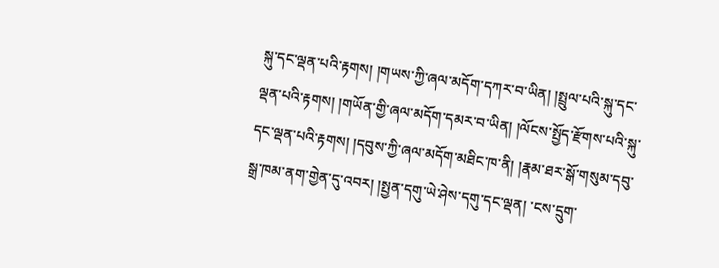སྐུ་དང་ལྡན་པའི་རྟགས། །གཡས་ཀྱི་ཞལ་མདོག་དཀར་བ་ཡིན། །སྤྲུལ་པའི་སྐུ་དང་ལྡན་པའི་རྟགས། །གཡོན་གྱི་ཞལ་མདོག་དམར་བ་ཡིན། །ལོངས་སྤྱོད་རྫོགས་པའི་སྐུ་དང་ལྡན་པའི་རྟགས། །དབུས་ཀྱི་ཞལ་མདོག་མཐིང་ཁ་ནི། །རྣམ་ཐར་སྒོ་གསུམ་དབུ་སྒྲ་ཁམ་ནག་གྱེན་དུ་འབར། །སྤྱན་དགུ་ཡེ་ཤེས་དགུ་དང་ལྡན། ་ངས་དྲུག་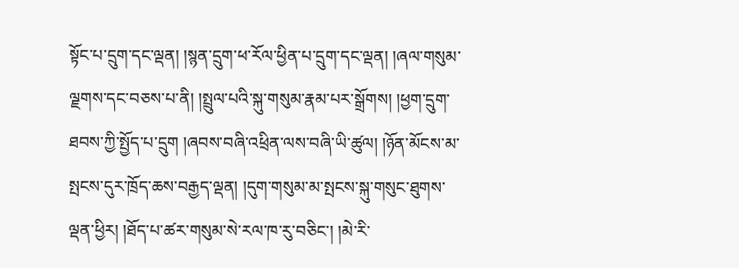སྟོང་པ་དྲུག་དང་ལྡན། །སྙན་དྲུག་ཕ་རོལ་ཕྱིན་པ་དྲུག་དང་ལྡན། །ཞལ་གསུམ་ལྗགས་དང་བཅས་པ་ནི། །སྤྲུལ་པའི་སྐུ་གསུམ་རྣམ་པར་སྒྲོགས། །ཕྱག་དྲུག་ཐབས་ཀྱི་སྤྱོད་པ་དྲུག །ཞབས་བཞི་འཕྲིན་ལས་བཞི་ཡི་ཚུལ། །ཉོན་མོངས་མ་སྤངས་དུར་ཁྲོད་ཆས་བརྒྱད་ལྡན། །དུག་གསུམ་མ་སྤངས་སྐུ་གསུང་ཐུགས་ལྡན་ཕྱིར། །ཐོད་པ་ཚར་གསུམ་སེ་རལ་ཁ་རུ་བཅིང་། །མེ་རི་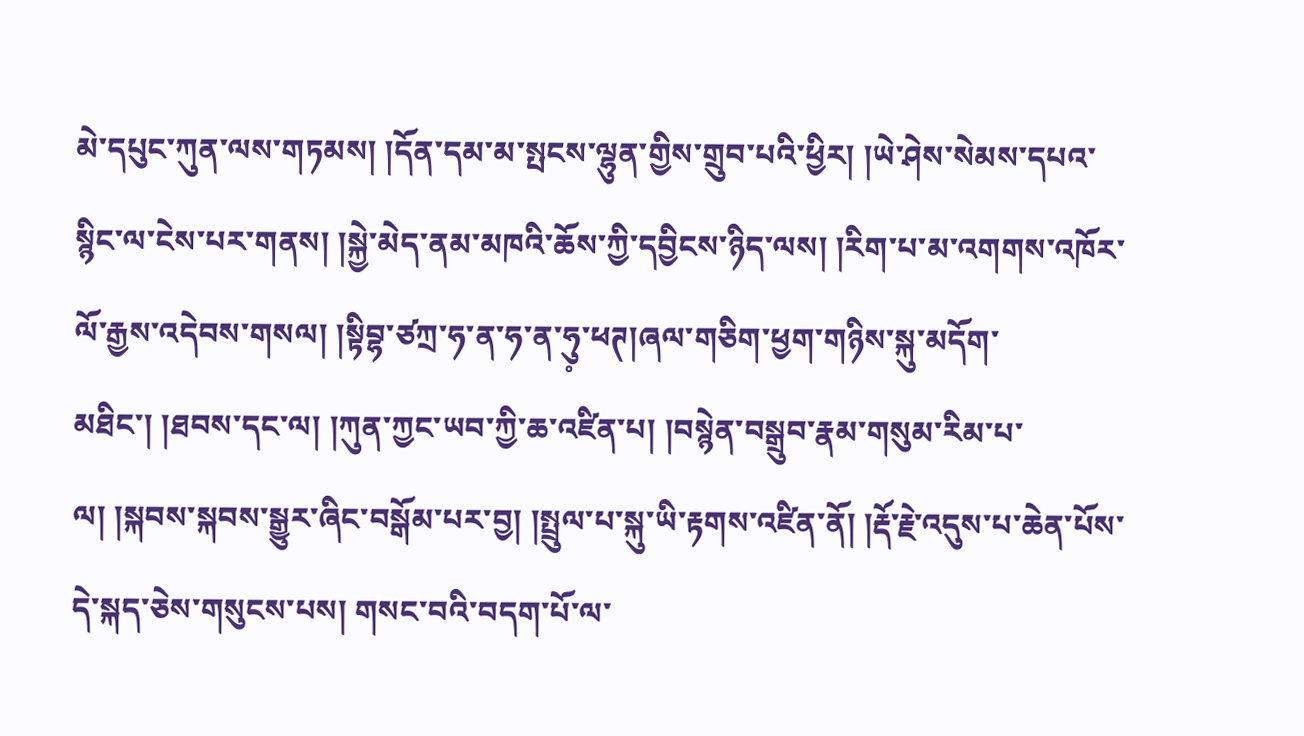མེ་དཔུང་ཀུན་ལས་གཏམས། །དོན་དམ་མ་སྤངས་ལྷུན་གྱིས་གྲུབ་པའི་ཕྱིར། །ཡེ་ཤེས་སེམས་དཔའ་སྙིང་ལ་ངེས་པར་གནས། །སྐྱེ་མེད་ནམ་མཁའི་ཆོས་ཀྱི་དབྱིངས་ཉིད་ལས། །རིག་པ་མ་འགགས་འཁོར་ལོ་རྒྱས་འདེབས་གསལ། །སྟིབྷ་ཙཀྲ་ཧ་ན་ཧ་ན་ཧུ༷་ཕཊ།ཞལ་གཅིག་ཕྱག་གཉིས་སྐུ་མདོག་མཐིང་། །ཐབས་དང་ལ། །ཀུན་ཀྱང་ཡབ་ཀྱི་ཆ་འཛིན་པ། །བསྙེན་བསྒྲུབ་རྣམ་གསུམ་རིམ་པ་ལ། །སྐབས་སྐབས་སྒྱུར་ཞིང་བསྒོམ་པར་བྱ། །སྤྲུལ་པ་སྐུ་ཡི་རྟགས་འཛིན་ནོ། །རྡོ་རྗེ་འདུས་པ་ཆེན་པོས་དེ་སྐད་ཅེས་གསུངས་པས། གསང་བའི་བདག་པོ་ལ་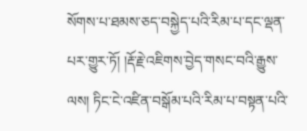སོགས་པ་ཐམས་ཅད་བསྐྱེད་པའི་རིམ་པ་དང་ལྡན་པར་གྱུར་ཏོ། །རྡོ་རྗེ་འཇིགས་བྱེད་གསང་བའི་རྒྱུས་ལས། ཏིང་ངེ་འཛིན་བསྒོམ་པའི་རིམ་པ་བསྟན་པའི་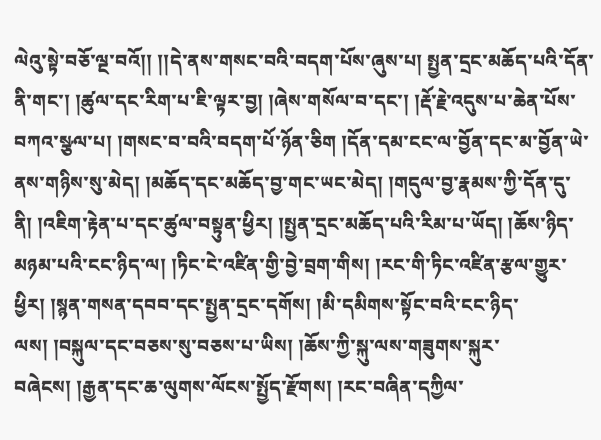ལེའུ་སྟེ་བཅོ་ལྔ་བའོ།། །།དེ་ནས་གསང་བའི་བདག་པོས་ཞུས་པ། སྤྱན་དྲང་མཆོད་པའི་དོན་ནི་གང་། །ཚུལ་དང་རིག་པ་ཇི་ལྟར་བྱ། །ཞེས་གསོལ་བ་དང་། །རྡོ་རྗེ་འདུས་པ་ཆེན་པོས་བཀའ་སྩལ་པ། །གསང་བ་བའི་བདག་པོ་ཉོན་ཅིག །དོན་དམ་ངང་ལ་བྱོན་དང་མ་བྱོན་ཡེ་ནས་གཉིས་སུ་མེད། །མཆོད་དང་མཆོད་བྱ་གང་ཡང་མེད། །གདུལ་བྱ་རྣམས་ཀྱི་དོན་དུ་ནི། །འཇིག་རྟེན་པ་དང་ཚུལ་བསྟུན་ཕྱིར། །སྤྱན་དྲང་མཆོད་པའི་རིམ་པ་ཡོད། །ཆོས་ཉིད་མཉམ་པའི་ངང་ཉིད་ལ། །ཏིང་ངེ་འཛིན་གྱི་བྱེ་བྲག་གིས། །རང་གི་ཏིང་འཛིན་རྩལ་གྱུར་ཕྱིར། །སྙན་གསན་དབབ་དང་སྤྱན་དྲང་དགོས། །མི་དམིགས་སྟོང་བའི་ངང་ཉིད་ལས། །བསྐུལ་དང་བཅས་སུ་བཅས་པ་ཡིས། །ཆོས་ཀྱི་སྐུ་ལས་གཟུགས་སྐུར་བཞེངས། །རྒྱན་དང་ཆ་ལུགས་ལོངས་སྤྱོད་རྫོགས། །རང་བཞིན་དཀྱིལ་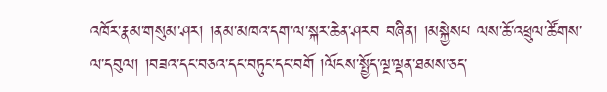འཁོར་རྣམ་གསུམ་ཤར། །ནམ་མཁའ་དག་ལ་སྐར་ཆེན་ཤརབ བཞིན། །མསྐྱེསཔ ལས་ཆོ་འཕྲུལ་ཚོགས་ལ་དབུལ། །བཟའ་དང་བཅའ་དང་བཏུང་དང་བགོ །ལོངས་སྤྱོད་ལྔ་ལྡན་ཐམས་ཅད་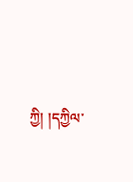ཀྱི། །དཀྱིལ་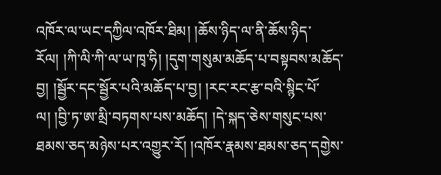འཁོར་ལ་ཡང་དཀྱིལ་འཁོར་ཐིམ། །ཆོས་ཉིད་ལ་ནི་ཆོས་ཉིད་རོལ། །ཀི་ལི་ཀི་ལ་ཡ་ཁྭ་ཧི། །དུག་གསུམ་མཆོད་པ་བསྟབས་མཆོད་བྱ། །སྦྱོར་དང་སྦྱོར་པའི་མཆོད་པ་བྱ། །རང་རང་རྩ་བའི་སྙིང་པོ་ལ། །བྱི་ཏ་ཨ་མྲི་བཏགས་པས་མཆོད། །དེ་སྐད་ཅེས་གསུང་པས་ཐམས་ཅད་མཉེས་པར་འགྱུར་རོ། །འཁོར་རྣམས་ཐམས་ཅད་དགྱེས་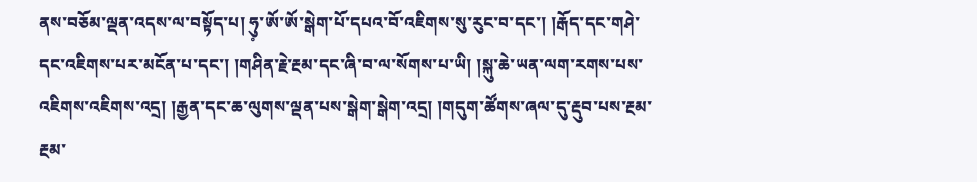ནས་བཅོམ་ལྡན་འདས་ལ་བསྟོད་པ། ཧུ༷་ཨོ་ཨོ་སྒེག་པོ་དཔའ་བོ་འཇིགས་སུ་རུང་བ་དང་། །རྒོད་དང་གཤེ་དང་འཇིགས་པར་མངོན་པ་དང་། །གཤིན་རྗེ་རྔམ་དང་ཞི་བ་ལ་སོགས་པ་ཡི། །སྐུ་ཆེ་ཡན་ལག་རགས་པས་འཇིགས་འཇིགས་འདྲ། །རྒྱན་དང་ཆ་ལུགས་ལྡན་པས་སྒེག་སྒེག་འདྲ། །གདུག་ཚོགས་ཞལ་དུ་རྡུབ་པས་རྔམ་རྔམ་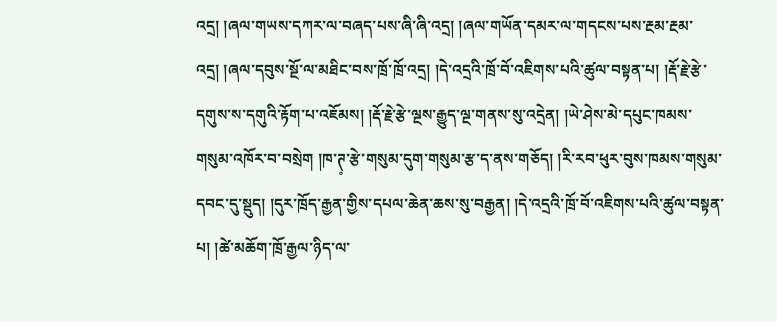འདྲ། །ཞལ་གཡས་དཀར་ལ་བཞད་པས་ཞི་ཞི་འདྲ། །ཞལ་གཡོན་དམར་ལ་གདངས་པས་རྔམ་རྔམ་འདྲ། །ཞལ་དབུས་སྔོ་ལ་མཐིང་བས་ཁྲོ་ཁྲོ་འདྲ། །དེ་འདྲའི་ཁྲོ་བོ་འཇིགས་པའི་ཚུལ་བསྟན་པ། །རྡོ་རྗེ་རྩེ་དགུས་ས་དགུའི་རྟོག་པ་འཇོམས། །རྡོ་རྗེ་རྩེ་ལྔས་རྒྱུད་ལྔ་གནས་སུ་འདྲེན། །ཡེ་ཤེས་མེ་དཔུང་ཁམས་གསུམ་འཁོར་བ་བསྲེག །ཁ་ཊ༷་རྩེ་གསུམ་དུག་གསུམ་རྩ་ད་ནས་གཅོད། །རི་རབ་ཕུར་བུས་ཁམས་གསུམ་དབང་དུ་སྡུད། །དུར་ཁྲོད་རྒྱན་གྱིས་དཔལ་ཆེན་ཆས་སུ་བརྒྱན། །དེ་འདྲའི་ཁྲོ་བོ་འཇིགས་པའི་ཚུལ་བསྟན་པ། །ཚེ་མཆོག་ཁྲོ་རྒྱལ་ཉིད་ལ་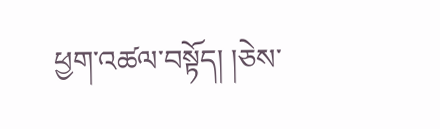ཕྱག་འཚལ་བསྟོད། །ཅེས་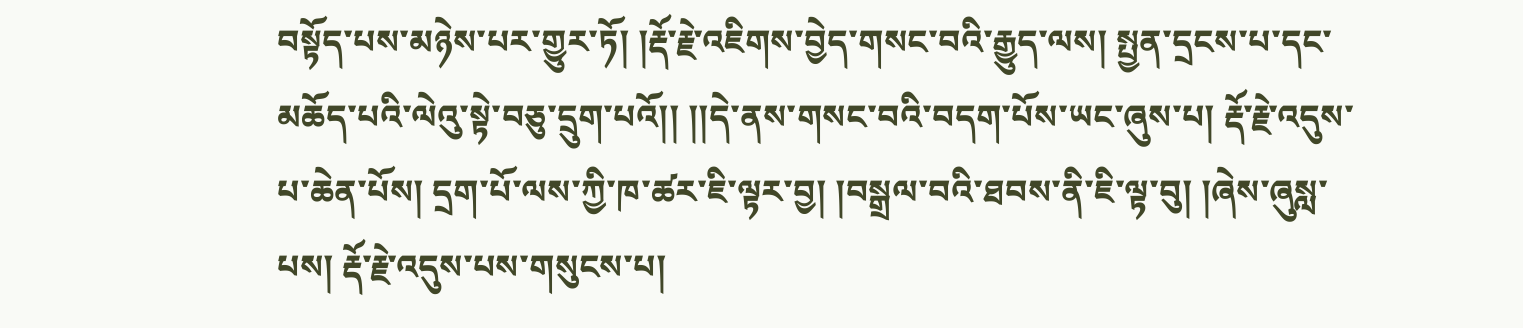བསྟོད་པས་མཉེས་པར་གྱུར་ཏོ། །རྡོ་རྗེ་འཇིགས་བྱེད་གསང་བའི་རྒྱུད་ལས། སྤྱན་དྲངས་པ་དང་མཆོད་པའི་ལེའུ་སྟེ་བཅུ་དྲུག་པའོ།། །།དེ་ནས་གསང་བའི་བདག་པོས་ཡང་ཞུས་པ། རྡོ་རྗེ་འདུས་པ་ཆེན་པོས། དྲག་པོ་ལས་ཀྱི་ཁ་ཚར་ཇི་ལྟར་བྱ། །བསྒྲལ་བའི་ཐབས་ནི་ཇི་ལྟ་བུ། །ཞེས་ཞུསླ་པས། རྡོ་རྗེ་འདུས་པས་གསུངས་པ།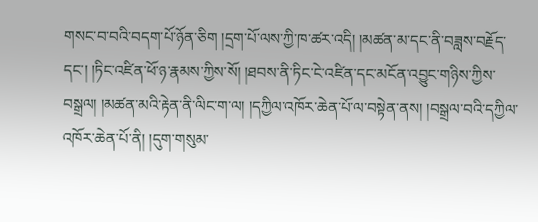གསང་བ་བའི་བདག་པོ་ཉོན་ཅིག །དྲག་པོ་ལས་ཀྱི་ཁ་ཚར་འདི། །མཚན་མ་དང་ནི་བཟླས་བརྗོད་དང་། །ཏིང་འཛིན་ཕོ་ཉ་རྣམས་ཀྱིས་སོ། །ཐབས་ནི་ཏིང་ངེ་འཛིན་དང་མངོན་འབྱུང་གཉིས་ཀྱིས་བསྒྲལ། །མཚན་མའི་རྟེན་ནི་ལིང་ག་ལ། །དཀྱིལ་འཁོར་ཆེན་པོ་ལ་བསྟེན་ནས། །བསྒྲལ་བའི་དཀྱིལ་འཁོར་ཆེན་པོ་ནི། །དུག་གསུམ་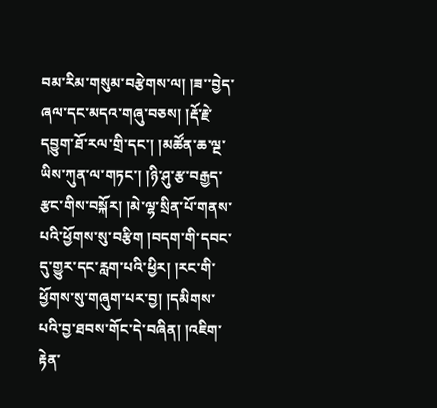བམ་རིམ་གསུམ་བརྩེགས་ལ། །ཟ་་བྱེད་ཞལ་དང་མདའ་གཞུ་བཅས། །རྡོ་རྗེ་དབྱུག་ཐོ་རལ་གྲི་དང་། །མཚོན་ཆ་ལྔ་ཡིས་ཀུན་ལ་གཏང་། །ཉི་ཤུ་རྩ་བརྒྱད་རྩང་གིས་བསྐོར། །མེ་ལྷ་སྲིན་པོ་གནས་པའི་ཕྱོགས་སུ་བརྩིག །བདག་གི་དབང་དུ་གྱུར་དང་རླག་པའི་ཕྱིར། །རང་གི་ཕྱོགས་སུ་གཞུག་པར་བྱ། །དམིགས་པའི་བྱ་ཐབས་གོང་དེ་བཞིན། །འཇིག་རྟེན་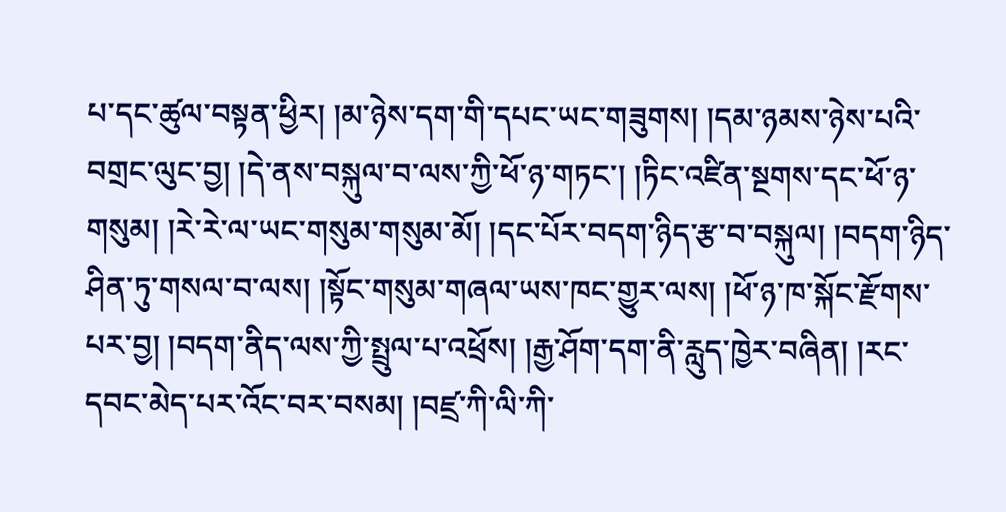པ་དང་ཚུལ་བསྟན་ཕྱིར། །མ་ཉེས་དག་གི་དཔང་ཡང་གཟུགས། །དམ་ཉམས་ཉེས་པའི་བགྲང་ལུང་བྱ། །དེ་ནས་བསྐུལ་བ་ལས་ཀྱི་ཕོ་ཉ་གཏང་། །ཏིང་འཛིན་སྔགས་དང་ཕོ་ཉ་གསུམ། །རེ་རེ་ལ་ཡང་གསུམ་གསུམ་མོ། །དང་པོར་བདག་ཉིད་རྩ་བ་བསྐུལ། །བདག་ཉིད་ཤིན་ཏུ་གསལ་བ་ལས། །སྟོང་གསུམ་གཞལ་ཡས་ཁང་གྱུར་ལས། །ཕོ་ཉ་ཁ་སྐོང་རྫོགས་པར་བྱ། །བདག་ནིད་ལས་ཀྱི་སྤྲུལ་པ་འཕྲོས། །རྒྱ་ཤོག་དག་ནི་རླུད་ཁྱེར་བཞིན། །རང་དབང་མེད་པར་འོང་བར་བསམ། །བཛྲ་ཀི་ལི་ཀི་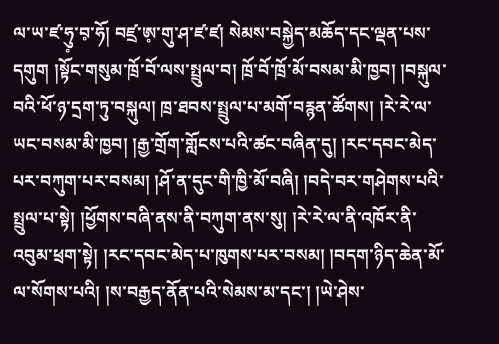ལ་ཡ་ཛ་ཧུ༷་བ༷་ཧོ། བཛྲ་ཨ༷་གུ་ཤ་ཛ་ཛ། སེམས་བསྐྱེད་མཆོད་དང་ལྡན་པས་དགུག །སྟོང་གསུམ་ཁྲོ་བོ་ལས་སྤྲུལ་བ། ཁྲོ་བོ་ཁྲོ་མོ་བསམ་མི་ཁྱབ། །བསྐུལ་བའི་ཕོ་ཉ་དྲག་ཏུ་བསྐུལ། ཁྲ་ཐབས་སྤྲུལ་པ་མགོ་བརྙན་ཚོགས། །རེ་རེ་ལ་ཡང་བསམ་མི་ཁྱབ། །རྒྱ་གྲོག་གློངས་པའི་ཚང་བཞིན་དུ། །རང་དབང་མེད་པར་བཀུག་པར་བསམ། །ཤོ་ན་དུང་གི་ཁྱི་མོ་བཞི། །བདེ་བར་གཤེགས་པའི་སྤྲུལ་པ་སྟེ། །ཕྱོགས་བཞི་ནས་ནི་བཀུག་ནས་སུ། །རེ་རེ་ལ་ནི་འཁོར་ནི་འབུམ་ཕྲག་སྟེ། །རང་དབང་མེད་པ་ཁུགས་པར་བསམ། །བདག་ཉིད་ཆེན་མོ་ལ་སོགས་པའི། །ས་བརྒྱད་ནོན་པའི་སེམས་མ་དང་། །ཡེ་ཤེས་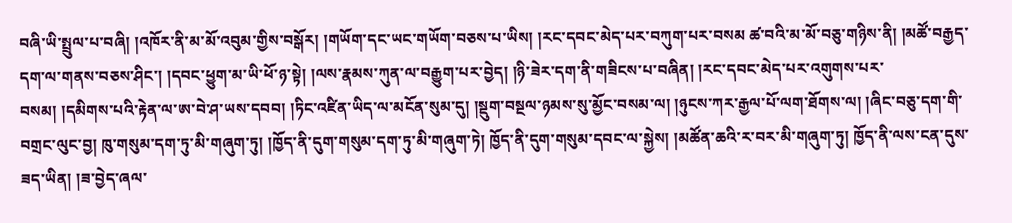བཞི་ཡི་སྤྲུལ་པ་བཞི། །འཁོར་ནི་མ་མོ་འབུམ་གྱིས་བསྒོར། །གཡོག་དང་ཡང་གཡོག་བཅས་པ་ཡིས། །རང་དབང་མེད་པར་བཀུག་པར་བསམ ཚ་བའི་མ་མོ་བཅུ་གཉིས་ནི། །མཚོ་བརྒྱད་དག་ལ་གནས་བཅས་ཤིང་། །དབང་ཕྱུག་མ་ཡི་ཕོ་ཉ་སྟེ། །ལས་རྣམས་ཀུན་ལ་བརྒྱུག་པར་བྱེད། །ཉི་ཟེར་དག་ནི་གཟིངས་པ་བཞིན། །རང་དབང་མེད་པར་འགུགས་པར་བསམ། །དམིགས་པའི་རྟེན་ལ་ཨ་བེ་ཤ་ཡས་དབབ། །ཏིང་འཛིན་ཡིད་ལ་མངོན་སུམ་དུ། །སྡུག་བསྔལ་ཉམས་སུ་མྱོང་བསམ་ལ། །ཉུངས་ཀར་རྒྱལ་པོ་ལག་ཐོགས་ལ། །ཞིང་བཅུ་དག་གི་བགྲང་ལུང་བྱ། ཁུ་གསུམ་དག་ཏུ་མི་གཞུག་ཏུ། །ཁྱོད་ནི་དུག་གསུམ་དག་ཏུ་མི་གཞུག་ཏེ། ཁྱོད་ནི་དུག་གསུམ་དབང་ལ་སྐྱེས། །མཚོན་ཆའི་ར་བར་མི་གཞུག་ཏུ། ཁྱོད་ནི་ལས་ངན་དུས་ཟད་ཡིན། །ཟ་བྱེད་ཞལ་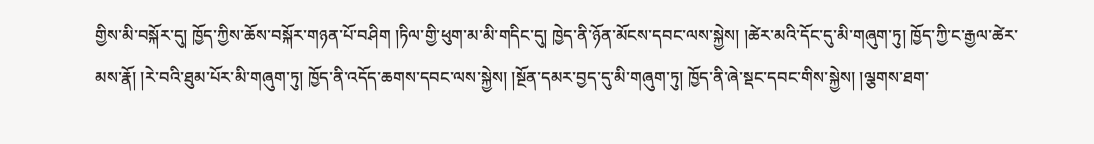གྱིས་མི་བསྐོར་དུ། ཁྱོད་ཀྱིས་ཆོས་བསྐོར་གཉན་པོ་བཤིག །ཏིལ་གྱི་ཕུག་མ་མི་གདིང་དུ། ཁྱེད་ནི་ཉོན་མོངས་དབང་ལས་སྐྱེས། །ཚེར་མའི་དོང་དུ་མི་གཞུག་ཏུ། ཁྱོད་ཀྱི་ང་རྒྱལ་ཚེར་མས་རྣོ། །རེ་བའི་ཐུམ་པོར་མི་གཞུག་ཏུ། ཁྱོད་ནི་འདོད་ཆགས་དབང་ལས་སྐྱེས། །སྔོན་དམར་བྱད་དུ་མི་གཞུག་ཏུ། ཁྱོད་ནི་ཞེ་སྡང་དབང་གིས་སྐྱེས། །ལྕགས་ཐག་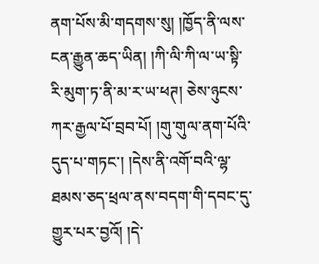ནག་པོས་མི་གདགས་སུ། །ཁྱོད་ནི་ལས་ངན་རྒྱུན་ཆད་ཡིན། །ཀི་ལི་ཀི་ལ་ཡ་སྟི་རི་མུག་ཏ་ནི་མ་ར་ཡ་ཕཊ། ཅེས་ཉུངས་ཀར་རྒྱལ་པོ་བྲབ་པོ། །གུ་གུལ་ནག་པོའི་དུད་པ་གཏང་། །དེས་ནི་འགོ་བའི་ལྷ་ཐམས་ཅད་ཕྲལ་ནས་བདག་གི་དབང་དུ་གྱུར་པར་བྱའོ། །དེ་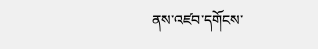ནས་འཛབ་དགོངས་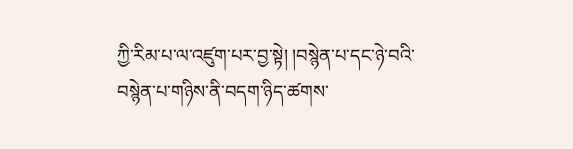ཀྱི་རིམ་པ་ལ་འཛུག་པར་བྱ་སྟེ། །བསྙེན་པ་དང་ཉེ་བའི་བསྙེན་པ་གཉིས་ནི་བདག་ཉིད་ཚགས་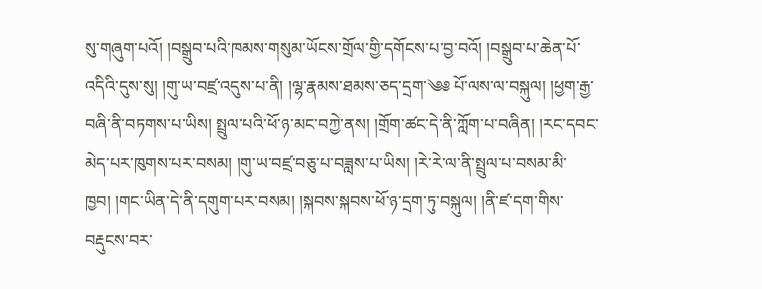སུ་གཞུག་པའོ། །བསྒྲུབ་པའི་ཁམས་གསུམ་ཡོངས་གྲོལ་གྱི་དགོངས་པ་བྱ་བའོ། །བསྒྲུབ་པ་ཆེན་པོ་འདིའི་དུས་སུ། །གུ་ཡ་བཛྲ་འདུས་པ་ནི། །ལྷ་རྣམས་ཐམས་ཅད་དྲག་༄༅ པོ་ལས་ལ་བསྐུལ། །ཕྱག་རྒྱ་བཞི་ནི་བཏགས་པ་ཡིས། སྤྲུལ་པའི་ཕོ་ཉ་མང་བཀྱེ་ནས། །གྲོག་ཚང་དེ་ནི་ཀློག་པ་བཞིན། །རང་དབང་མེད་པར་ཁུགས་པར་བསམ། །གུ་ཡ་བཛྲ་བཅུ་པ་བཟླས་པ་ཡིས། །རེ་རེ་ལ་ནི་སྤྲུལ་པ་བསམ་མི་ཁྱབ། །གང་ཡིན་དེ་ནི་དགུག་པར་བསམ། །སྐབས་སྐབས་ཕོ་ཉ་དྲག་ཏུ་བསྐུལ། །ནི་ཛ་དག་གིས་བརྡུངས་བར་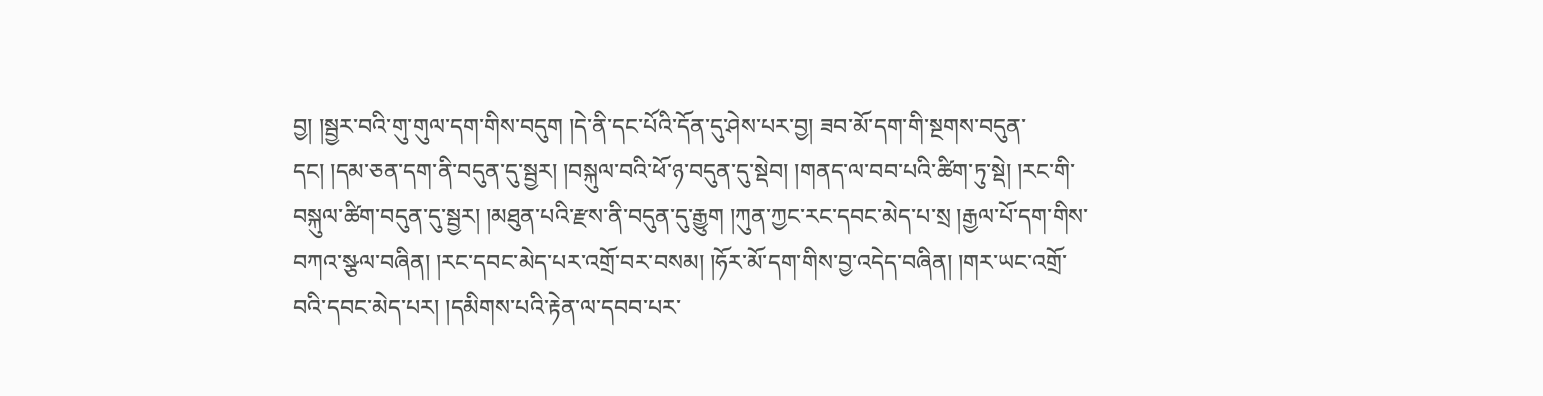བྱ། །སྦྱར་བའི་གུ་གུལ་དག་གིས་བདུག །དེ་ནི་དང་པོའི་དོན་དུ་ཤེས་པར་བྱ། ཟབ་མོ་དག་གི་སྔགས་བདུན་དང། །དམ་ཅན་དག་ནི་བདུན་དུ་སྦྱར། །བསྐུལ་བའི་ཕོ་ཉ་བདུན་དུ་སྡེབ། །གནད་ལ་བབ་པའི་ཚིག་ཏུ་སྡེ། །རང་གི་བསྐུལ་ཚིག་བདུན་དུ་སྦྱར། །མཐུན་པའི་རྫས་ནི་བདུན་དུ་རྒྱུག །ཀུན་ཀྱང་རང་དབང་མེད་པ་སྲ །རྒྱལ་པོ་དག་གིས་བཀའ་སྩལ་བཞིན། །རང་དབང་མེད་པར་འགྲོ་བར་བསམ། །ཧོར་མོ་དག་གིས་བྱ་འདེད་བཞིན། །གར་ཡང་འགྲོ་བའི་དབང་མེད་པར། །དམིགས་པའི་རྟེན་ལ་དབབ་པར་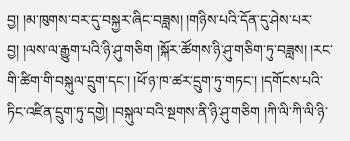བྱ། །མ་ཁུགས་བར་དུ་བསྐྱར་ཞིང་བཟླས། །གཉིས་པའི་དོན་དུ་ཤེས་པར་བྱ། །ལས་ལ་རྒྱུག་པའི་ཉི་ཤུ་གཅིག །སྐོར་ཚོགས་ཉི་ཤུ་གཅིག་ཏུ་བཟླས། །རང་གི་ཚིག་གི་བསྐུལ་དྲུག་དང་། །ཕོ་ཉ་ཁ་ཚར་དྲུག་ཏུ་གཏང་། །དགོངས་པའི་ཏིང་འཛིན་དྲུག་ཏུ་དགྱེ། །བསྐུལ་བའི་སྔགས་ནི་ཉི་ཤུ་གཅིག །ཀི་ལི་ཀི་ལི་ཉི་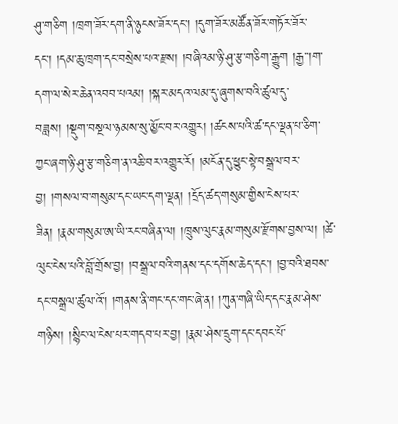ཤུ་གཅིག །ཁྲག་ཟོར་དག་ནི་ཉུངས་ཟོར་དང་། །དུག་ཟོར་མཚོན་ཟོར་གཏོར་ཟོར་དང་། །དམ་ཆུ་ཁྲག་དང་བསྲེས་པའ་རྫས། །བཞིའམ་ཉི་ཤུ་རྩ་གཅིག་རྒྱུག །རྒྱ་་།ག་དག་ལ་སེར་ཆེན་འབབ་པའམ། །སྐར་མདའ་ལམ་དུ་ཞུགས་བའི་ཚུལ་དུ་བཟླས། །སྡུག་བསྔལ་ཉམས་སུ་མྱོང་བར་འགྱུར། །ཚངས་པའི་ཚ་དང་ལྡན་པ་ཅིག་ཀྱང་ཞག་ཉི་ཤུ་རྩ་གཅིག་ན་འཆི་བར་འགྱུར་རོ། །མངོན་དུ་ཕྱུང་སྟེ་བསྒྲལ་བར་བྱ། །གསལ་བ་གསུམ་དང་ཡང་དག་ལྡན། །དྲོད་ཚད་གསུམ་གྱིས་ངེས་པར་ཟིན། །རྣམ་གསུམ་ཨ་ཡི་རང་བཞིན་ལ། །ཁྲུས་ལུང་རྣམ་གསུམ་རྫོགས་བྱས་ལ། །ཚེ་ལུང་ངེས་པའི་བློ་གྲོས་བྱ། །བསྒྲལ་བའི་གནས་དང་དགོས་ཆེད་དང་། །བྱ་བའི་ཐབས་དང་བསྒྲལ་ཚུལ་འོ་། །གནས་ནི་གང་དང་གང་ཞེ་ན། །ཀུན་གཞི་ཡིད་དང་རྣམ་ཤེས་གཉིས། །སྙིང་ལ་ངེས་པར་གདབ་པར་བྱ། །རྣམ་ཤེས་དྲུག་དང་དབང་པོ་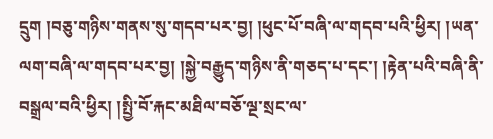དྲུག །བཅུ་གཉིས་གནས་སུ་གདབ་པར་བྱ། །ཕུང་པོ་བཞི་ལ་གདབ་པའི་ཕྱིར། །ཡན་ལག་བཞི་ལ་གདབ་པར་བྱ། །སྐྱེ་བརྒྱུད་གཉིས་ནི་གཅད་པ་དང་། །རྟེན་པའི་བཞི་ནི་བསྒྲལ་བའི་ཕྱིར། །སྤྱི་བོ་རྐང་མཐིལ་བཅོ་ལྔ་སྲང་ལ་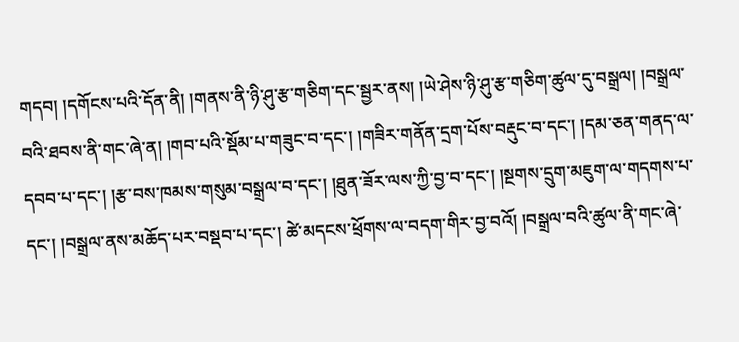གདབ། །དགོངས་པའི་དོན་ནི། །གནས་ནི་ཉི་ཤུ་རྩ་གཅིག་དང་སྦྱར་ནས། །ཡེ་ཤེས་ཉི་ཤུ་རྩ་གཅིག་ཚུལ་དུ་བསྒྲལ། །བསྒྲལ་བའི་ཐབས་ནི་གང་ཞེ་ན། །གབ་པའི་སྡོམ་པ་གཟུང་བ་དང་། །གཟིར་གནོན་དྲག་པོས་བརྡུང་བ་དང་། །དམ་ཅན་གནད་ལ་དབབ་པ་དང་། །རྩ་བས་ཁམས་གསུམ་བསྒྲལ་བ་དང་། །ཐུན་ཟོར་ལས་ཀྱི་བྱ་བ་དང་། །སྔགས་དྲུག་མཇུག་ལ་གདགས་པ་དང་། །བསྒྲལ་ནས་མཆོད་པར་བསྡབ་པ་དང་། ཚེ་མདངས་ཕྲོགས་ལ་བདག་གིར་བྱ་བའོ། །བསྒྲལ་བའི་ཚུལ་ནི་གང་ཞེ་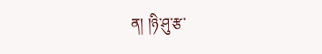ན། །ཉི་ཤུ་རྩ་